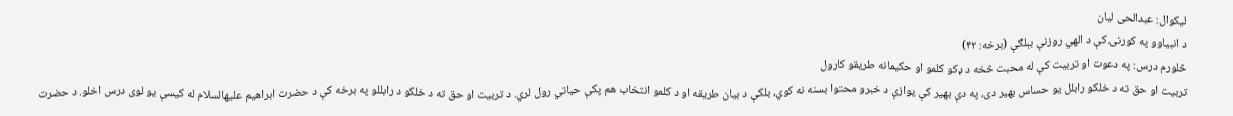لیکوال: عبدالحی لیان
د انبیاوو په کورنۍ کې د الهي روزنې بېلګې (برخه: ۴۲)
څلورم درس: په دعوت او تربیت کې له محبت څخه د ډکو کلمو او حکیمانه طریقو کارول
تربیت او حق ته د خلکو رابلل یو حساس بهیر دی، په دې بهیر کې یوازې د خبرو محتوا بسنه نه کوي، بلکې د بیان طریقه او د کلمو انتخاب هم پکې حیاتي رول لري. د تربیت او حق ته د خلکو د رابللو په برخه کې د حضرت ابراهیم علیهالسلام له کیسې یو لوی درس اخلو. د حضرت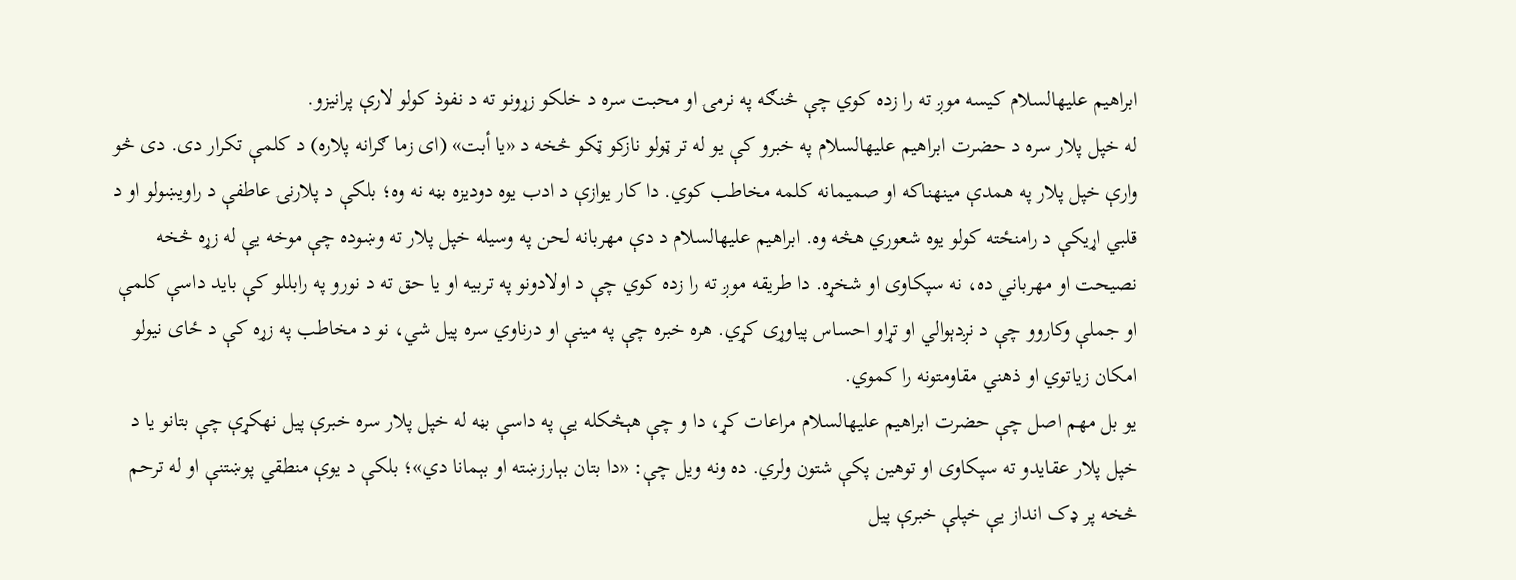ابراهیم علیهالسلام کیسه موږ ته را زده کوي چې څنګه په نرمۍ او محبت سره د خلکو زړونو ته د نفوذ کولو لارې پرانیزو.
له خپل پلار سره د حضرت ابراهیم علیهالسلام په خبرو کې یو له تر ټولو نازکو ټکو څخه د «یا أبت» (ای زما ګرانه پلاره) د کلمې تکرار دی. دی څو وارې خپل پلار په همدې مینهناکه او صمیمانه کلمه مخاطب کوي. دا کار یوازې د ادب یوه دودیزه بڼه نه وه؛ بلکې د پلارنۍ عاطفې د راویښولو او د قلبي اړیکې د رامنځته کولو یوه شعوري هڅه وه. ابراهیم علیهالسلام د دې مهربانه لحن په وسیله خپل پلار ته وښوده چې موخه یې له زړه څخه نصیحت او مهرباني ده، نه سپکاوی او شخړه. دا طریقه موږ ته را زده کوي چې د اولادونو په تربیه او یا حق ته د نورو په رابللو کې باید داسې کلمې او جملې وکاروو چې د نږدېوالي او تړاو احساس پیاوړی کړي. هره خبره چې په مینې او درناوي سره پیل شي، نو د مخاطب په زړه کې د ځای نیولو امکان زیاتوي او ذهني مقاومتونه را کموي.
یو بل مهم اصل چې حضرت ابراهیم علیهالسلام مراعات کړ، دا و چې هېڅکله یې په داسې بڼه له خپل پلار سره خبرې پیل نهکړې چې بتانو یا د خپل پلار عقایدو ته سپکاوی او توهین پکې شتون ولري. ده ونه ویل چې: «دا بتان بېارزښته او بېمانا دي»؛ بلکې د یوې منطقي پوښتنې او له ترحم څخه پر ډک انداز یې خپلې خبرې پیل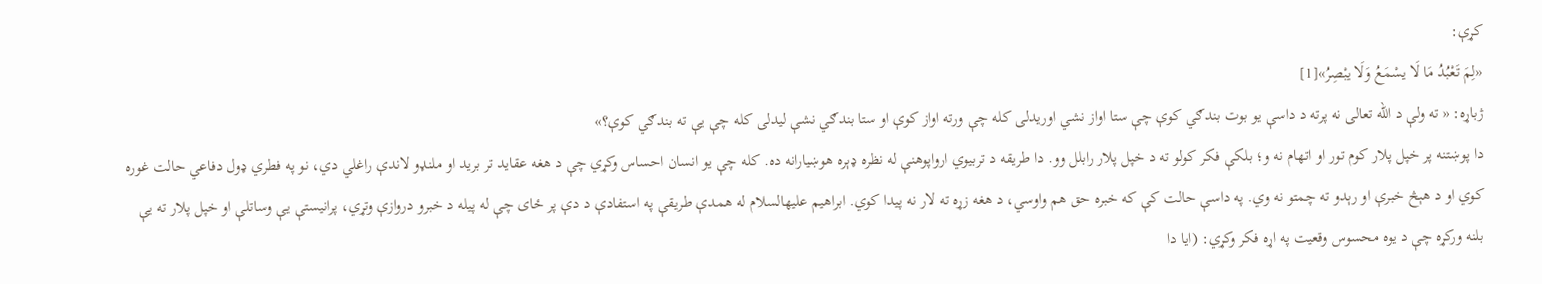کړې:
«لِمَ تَعْبُدُ مَا لَا یسْمَعُ وَلَا یبْصِرُ»[1]
ژباړه: « ته ولې د الله تعالی نه پرته د داسې یو بوت بندګي کوې چې ستا اواز نشي اوریدلی کله چې ورته اواز کوې او ستا بندګي نشې لیدلی کله چې یې ته بندګي کوې؟»
دا پوښتنه پر خپل پلار کوم تور او اتهام نه و؛ بلکې فکر کولو ته د خپل پلار رابلل وو. دا طریقه د تربیوي ارواپوهنې له نظره ډېره هوښیارانه ده. کله چې یو انسان احساس وکړي چې د هغه عقاید تر برید او ملنډو لاندې راغلي دي، نو په فطري ډول دفاعي حالت غوره کوي او د هېڅ خبرې او رېدو ته چمتو نه وي. په داسې حالت کې که خبره حق هم واوسي، د هغه زړه ته لار نه پیدا کوي. ابراهیم علیهالسلام له همدې طریقې په استفادې د دې پر ځای چې له پیله د خبرو دروازې وتړي، پرانیستې یې وساتلې او خپل پلار ته یې بلنه ورکړه چې د یوه محسوس وقعیت په اړه فکر وکړي: (ایا دا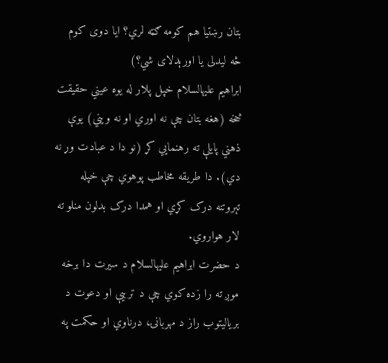بتان رښتیا هم کومه ګټه لري؟ ایا دوی کوم څه لیدلی یا اورېدلای شي؟)
ابراهیم علیهالسلام خپل پلار له یوه عیني حقیقت څخه (هغه بتان چې نه اوري او نه ویني) یوې ذهني پایلې ته رهنمایي کړ (نو دا د عبادت وړ نه دي). دا طریقه مخاطب پوهوي چې خپله تېروتنه درک کړي او همدا درک بدلون منلو ته لار هواروي.
د حضرت ابراهیم علیهالسلام د سیرت دا برخه موږ ته را زده کوي چې د تربیې او دعوت د بریالیتوب راز د مهربانۍ، درناوي او حکمت په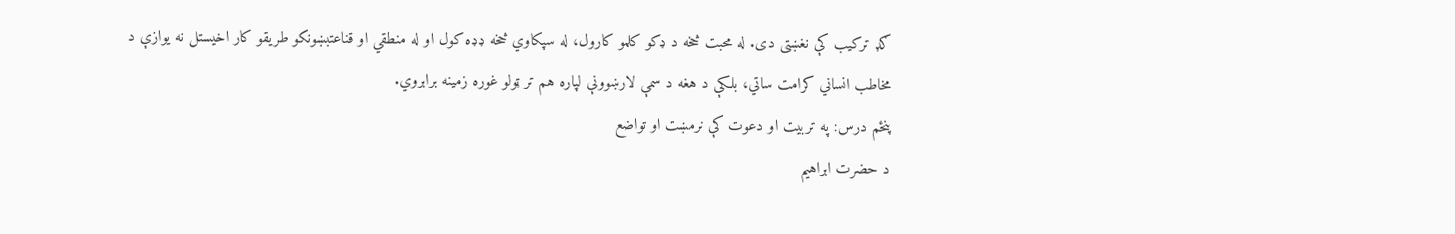ګډ ترکیب کې نغښتی دی. له محبت څخه د ډکو کلمو کارول، له سپکاوي څخه ډډه کول او له منطقي او قناعتبښونکو طریقو کار اخیستل نه یوازې د مخاطب انساني کرامت ساتي، بلکې د هغه د سمې لارښوونې لپاره هم تر ټولو غوره زمینه برابروي.
پنځم درس: په تربیت او دعوت کې نرمښت او تواضع
د حضرت ابراهیم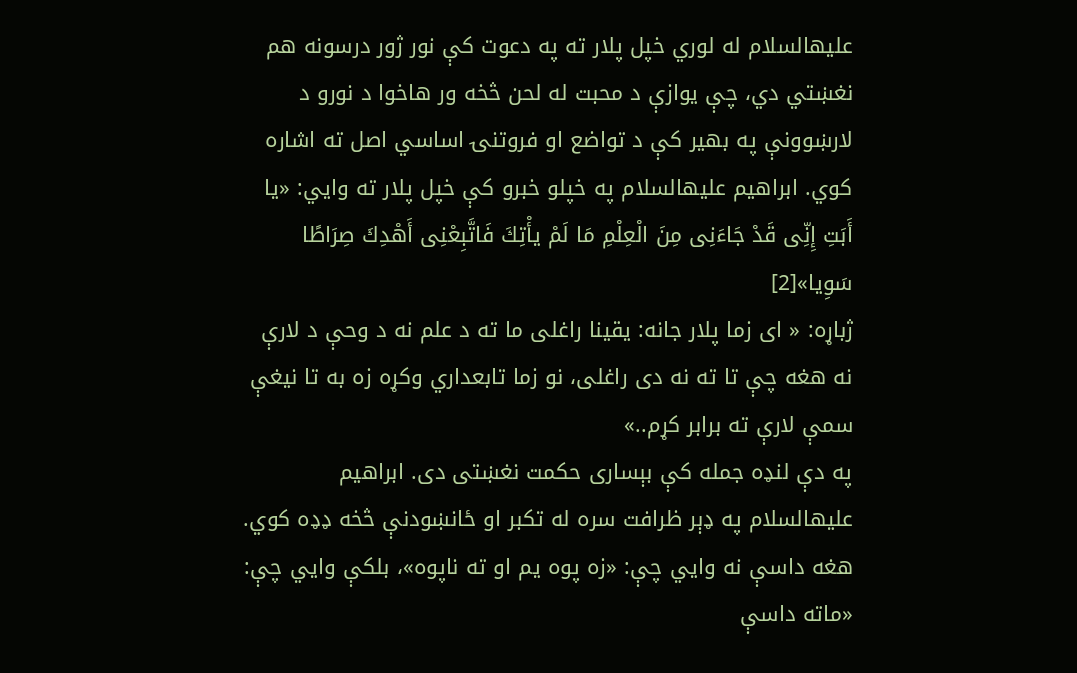علیهالسلام له لوري خپل پلار ته په دعوت کې نور ژور درسونه هم نغښتي دي، چې یوازې د محبت له لحن څخه ور هاخوا د نورو د لارښوونې په بهیر کې د تواضع او فروتنۍ اساسي اصل ته اشاره کوي. ابراهیم علیهالسلام په خپلو خبرو کې خپل پلار ته وایي: «یا أَبَتِ إِنِّی قَدْ جَاءَنِی مِنَ الْعِلْمِ مَا لَمْ یأْتِكَ فَاتَّبِعْنِی أَهْدِكَ صِرَاطًا سَوِیا»[2]
ژباړه: « ای زما پلار جانه: یقینا راغلی ما ته د علم نه د وحې د لارې نه هغه چې تا ته نه دی راغلی، نو زما تابعداري وکړه زه به تا نیغې سمې لارې ته برابر کړم..»
په دې لنډه جمله کې بېساری حکمت نغښتی دی. ابراهیم علیهالسلام په ډېر ظرافت سره له تکبر او ځانښودنې څخه ډډه کوي. هغه داسې نه وایي چې: «زه پوه یم او ته ناپوه»، بلکې وایي چې: «ماته داسې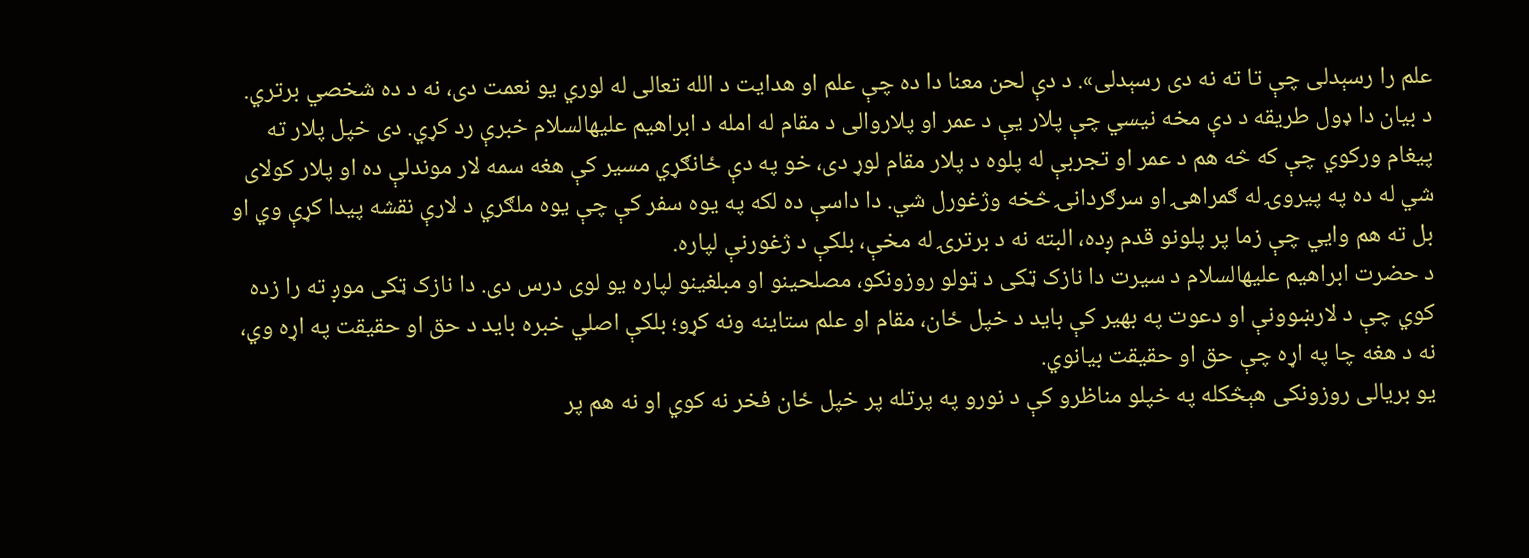علم را رسېدلی چې تا ته نه دی رسېدلی». د دې لحن معنا دا ده چې علم او هدایت د الله تعالی له لوري یو نعمت دی، نه د ده شخصي برتري.
د بیان دا ډول طریقه د دې مخه نیسي چې پلار یې د عمر او پلاروالی د مقام له امله د ابراهیم علیهالسلام خبرې رد کړي. دی خپل پلار ته پیغام ورکوي چې که څه هم د عمر او تجربې له پلوه د پلار مقام لوړ دی، خو په دې ځانګړي مسیر کې هغه سمه لار موندلې ده او پلار کولای شي له ده په پیروۍ له ګمراهۍ او سرګردانۍ څخه وژغورل شي. دا داسې ده لکه په یوه سفر کې چې یوه ملګري د لارې نقشه پیدا کړې وي او بل ته هم وایي چې زما پر پلونو قدم ږده، البته نه د برترۍ له مخې، بلکې د ژغورنې لپاره.
د حضرت ابراهیم علیهالسلام د سیرت دا نازک ټکی د ټولو روزونکو، مصلحینو او مبلغینو لپاره یو لوی درس دی. دا نازک ټکی موږ ته را زده کوي چې د لارښوونې او دعوت په بهیر کې باید د خپل ځان، مقام او علم ستاینه ونه کړو؛ بلکې اصلي خبره باید د حق او حقیقت په اړه وي، نه د هغه چا په اړه چې حق او حقیقت بیانوي.
یو بریالی روزونکی هېڅکله په خپلو مناظرو کې د نورو په پرتله پر خپل ځان فخر نه کوي او نه هم پر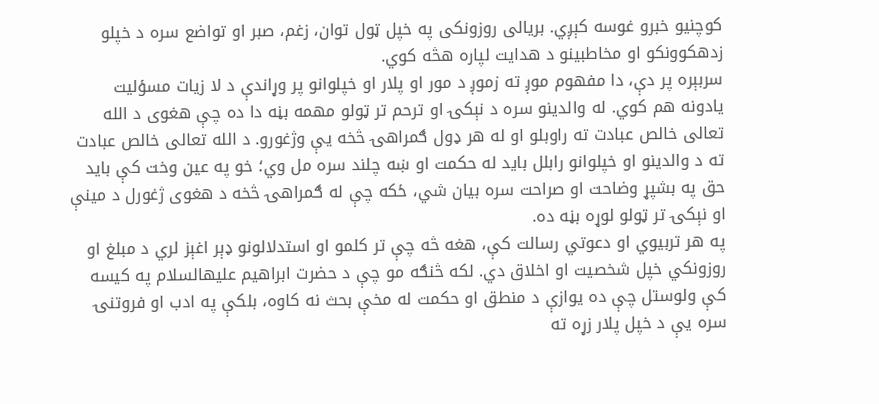کوچنیو خبرو غوسه کېږي. بریالی روزونکی په خپل ټول توان، زغم، صبر او تواضع سره د خپلو زدهکوونکو او مخاطبینو د هدایت لپاره هڅه کوي.
سربېره پر دې، دا مفهوم موږ ته زموږ د مور او پلار او خپلوانو پر وړاندې د لا زیات مسؤلیت یادونه هم کوي. له والدینو سره د نېکۍ او ترحم تر ټولو مهمه بڼه دا ده چې هغوی د الله تعالی خالص عبادت ته راوبلو او له هر ډول ګمراهۍ څخه یې وژغورو. د الله تعالی خالص عبادت ته د والدینو او خپلوانو رابلل باید له حکمت او ښه چلند سره مل وي؛ خو په عین وخت کې باید حق په بشپړ وضاحت او صراحت سره بیان شي، ځکه چې له ګمراهۍ څخه د هغوی ژغورل د مینې او نېکۍ تر ټولو لوړه بڼه ده.
په هر تربیوي او دعوتي رسالت کې، هغه څه چې تر کلمو او استدلالونو ډېر اغېز لري د مبلغ او روزونکي خپل شخصیت او اخلاق دي. لکه څنګه مو چې د حضرت ابراهیم علیهالسلام په کیسه کې ولوستل چې ده یوازې د منطق او حکمت له مخې بحث نه کاوه، بلکې په ادب او فروتنۍ سره یې د خپل پلار زړه ته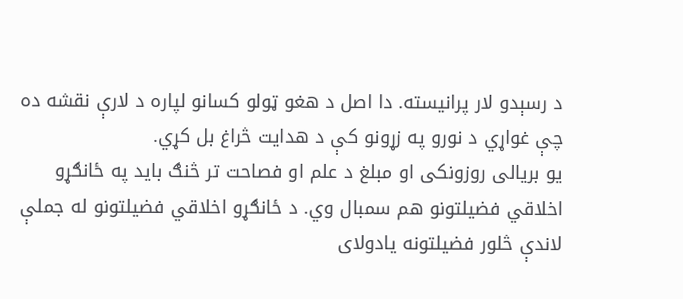د رسېدو لار پرانیسته. دا اصل د هغو ټولو کسانو لپاره د لارې نقشه ده چې غواړي د نورو په زړونو کې د هدایت څراغ بل کړي.
یو بریالی روزونکی او مبلغ د علم او فصاحت تر څنګ باید په ځانګړو اخلاقي فضیلتونو هم سمبال وي. د ځانګړو اخلاقي فضیلتونو له جملې لاندې څلور فضیلتونه یادولای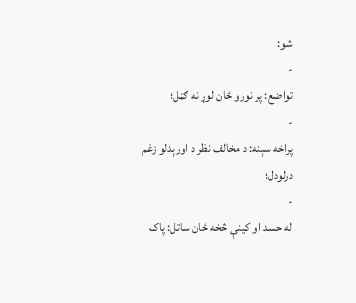شو:
-
تواضع: پر نورو ځان لوړ نه ګڼل؛
-
پراخه سېنه: د مخالف نظر د اورېدلو زغم درلودل؛
-
له حسد او کینې څخه ځان ساتل: پاک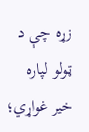زړه چې د ټولو لپاره خیر غواړي؛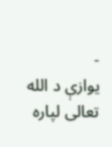-
یوازې د الله تعالی لپاره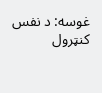غوسه: د نفس کنټرول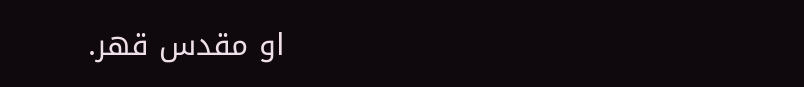او مقدس قهر.